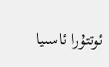ئوتتۇرا ئاسىيا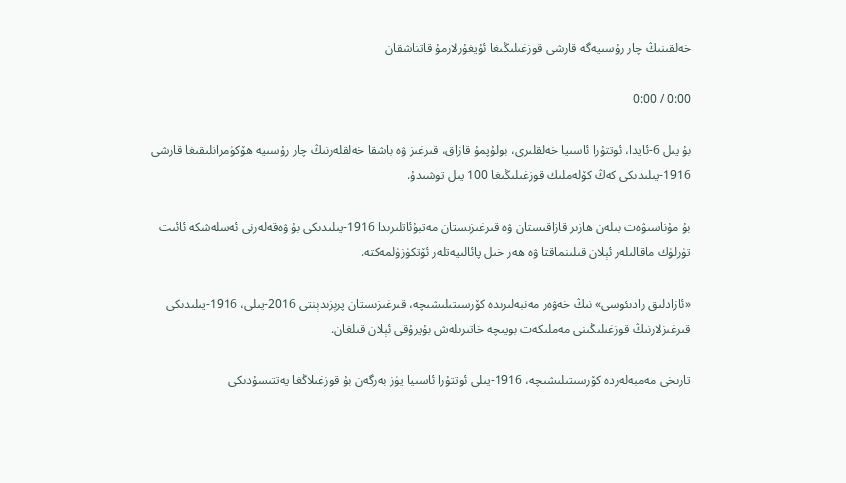خەلقىنىڭ چار رۇسىيەگە قارشى قوزغىلىڭىغا ئۇيغۇرلارمۇ قاتناشقان

0:00 / 0:00

بۇ يىل 6-ئايدا، ئوتتۇرا ئاسىيا خەلقلىرى، بولۇپمۇ قازاق، قىرغىز ۋە باشقا خەلقلەرنىڭ چار رۇسىيە ھۆكۈمرانلىقىغا قارشى 1916-يىلىدىكى كەڭ كۆلەملىك قوزغىلىڭىغا 100 يىل توشىدۇ.

بۇ مۇناسىۋەت بىلەن ھازىر قازاقىستان ۋە قىرغىزىستان مەتبۇئاتلىرىدا 1916-يىلىدىكى بۇ ۋەقەلەرنى ئەسلەشكە ئائىت تۈرلۈك ماقالىلەر ئېلان قىلىنماقتا ۋە ھەر خىل پائالىيەتلەر ئۆتكۈزۈلمەكتە.

«ئازادلىق رادىئوسى» نىڭ خەۋەر مەنبەلىرىدە كۆرسىتىلىشىچە، قىرغىزىستان پرېزىدېنتى 2016-يىلى، 1916-يىلىدىكى قىرغىزلارنىڭ قوزغىلىڭىنى مەملىكەت بويىچە خاتىرىلەش بۇيرۇقى ئېلان قىلغان.

تارىخى مەمبەلەردە كۆرسىتىلىشىچە، 1916-يىلى ئوتتۇرا ئاسىيا يۈز بەرگەن بۇ قوزغىلاڭغا يەتتىسۇدىكى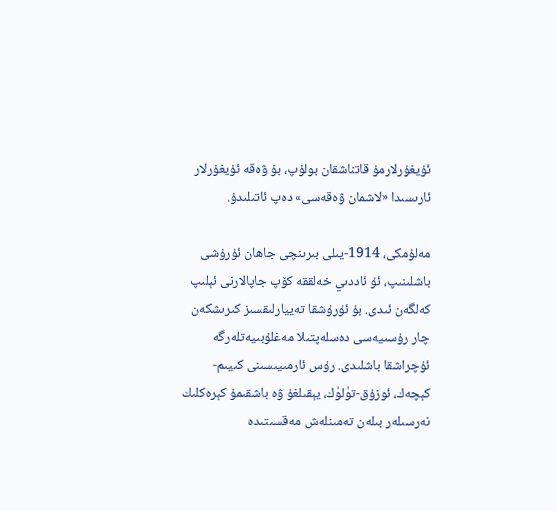ئۇيغۇرلارمۇ قاتناشقان بولۇپ، بۇ ۋەقە ئۇيغۇرلار ئارىسىدا «لاشمان ۋەقەسى» دەپ ئاتىلىدۇ.

مەلۇمكى، 1914-يىلى بىرىنچى جاھان ئۇرۇشى باشلىنىپ، ئۇ ئاددىي خەلققە كۆپ جاپالارنى ئېلىپ كەلگەن ئىدى. بۇ ئۇرۇشقا تەييارلىقسىز كىرىشكەن چار رۇسىيەسى دەسلەپتىلا مەغلۇبىيەتلەرگە ئۇچراشقا باشلىدى. رۇس ئارمىيىسىنى كىيىم-كېچەك، ئوزۇق-تۈلۈك، يېقىلغۇ ۋە باشقىمۇ كېرەكلىك نەرسىلەر بىلەن تەمىنلەش مەقسىتىدە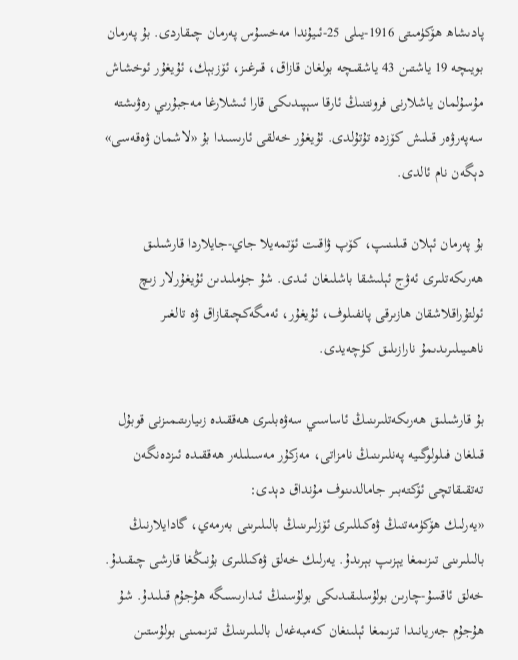پادىشاھ ھۆكۈمىتى 1916-يىلى 25-ئىيۇندا مەخسۇس پەرمان چىقاردى. بۇ پەرمان بويىچە 19 ياشتىن 43 ياشقىچە بولغان قازاق، قىرغىز، ئۆزبېك، ئۇيغۇر ئوخشاش مۇسۇلمان ياشلارنى فرونتنىڭ ئارقا سېپىدىكى قارا ئىشلارغا مەجبۇرىي رەۋىشتە سەپەرۋەر قىلىش كۆزدە تۇتۇلدى. ئۇيغۇر خەلقى ئارىسىدا بۇ «لاشمان ۋەقەسى» دېگەن نام ئالدى.

بۇ پەرمان ئېلان قىلىنىپ، كۆپ ۋاقىت ئۆتمەيلا جاي-جايلاردا قارشىلىق ھەرىكەتلىرى ئەۋج ئېلىشقا باشلىغان ئىدى. شۇ جۈملىدىن ئۇيغۇرلار زىچ ئولتۇراقلاشقان ھازىرقى پانفىلوف، ئۇيغۇر، ئەمگەكچىقازاق ۋە تالغىر ناھىيىلىرىدىمۇ نارازىلىق كۈچەيدى.

بۇ قارشىلىق ھەرىكەتلىرىنىڭ ئاساسىي سەۋەبلىرى ھەققىدە زىيارىتىمىزنى قوبۇل قىلغان فىلولوگىيە پەنلىرىنىڭ نامزاتى، مەزكۇر مەسىلىلەر ھەققىدە ئىزدەنگەن تەتقىقاتچى ئۆكتەبىر جامالدىنوف مۇنداق دېدى:
«يەرلىك ھۆكۈمەتنىڭ ۋەكىللىرى ئۆزلىرىنىڭ بالىلىرىنى بەرمەي، گادايلارنىڭ بالىلىرىنى تىزىمغا يېزىپ بېرىدۇ. يەرلىك خەلق ۋەكىللىرى بۇنىڭغا قارشى چىقىدۇ. خەلق ئاقسۇ-چارىن بولۇسلىقىدىكى بولۇسنىڭ ئىدارىسىگە ھۇجۇم قىلىدۇ. شۇ ھۇجۇم جەريانىدا تىزىمغا ئېلىنغان كەمبەغەل بالىلىرىنىڭ تىزىمىنى بولۇستىن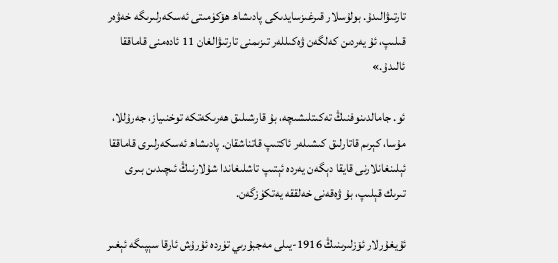تارتىۋالىدۇ. بولۇسلار قىرغىزسايدىكى پادىشاھ ھۆكۈمىتى ئەسكەرلىرىگە خەۋەر قىلىپ، ئۇ يەردىن كەلگەن ۋەكىللەر تىزىمنى تارتىۋالغان 11 ئادەمنى قاماققا ئالىدۇ.»

ئو. جامالدىنوفنىڭ تەكىتلىشىچە، بۇ قارشىلىق ھەرىكەتكە توخنىياز، جەرۇللا، مۇسا، كېرىم قاتارلىق كىشىلەر ئاكتىپ قاتناشقان. پادىشاھ ئەسكەرلىرى قاماققا ئېلىنغانلارنى قايقا دېگەن يەردە ئېتىپ تاشلىغاندا شۇلارنىڭ ئىچىدىن بىرى تىرىك قېلىپ، بۇ ۋەقەنى خەلققە يەتكۈزگەن.

ئۇيغۇرلار ئۆزلىرىنىڭ 1916-يىلى مەجبۇرىي تۈردە ئۇرۇش ئارقا سېپىگە ئېغىر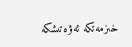خىزمەتكە ئەۋەتىشكە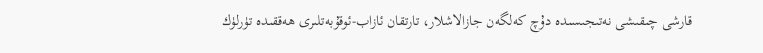قارشى چىقىشى نەتىجىسىدە دۇچ كەلگەن جازالاشلار، تارتقان ئازاب-ئوقۇبەتلىرى ھەققىدە تۈرلۈك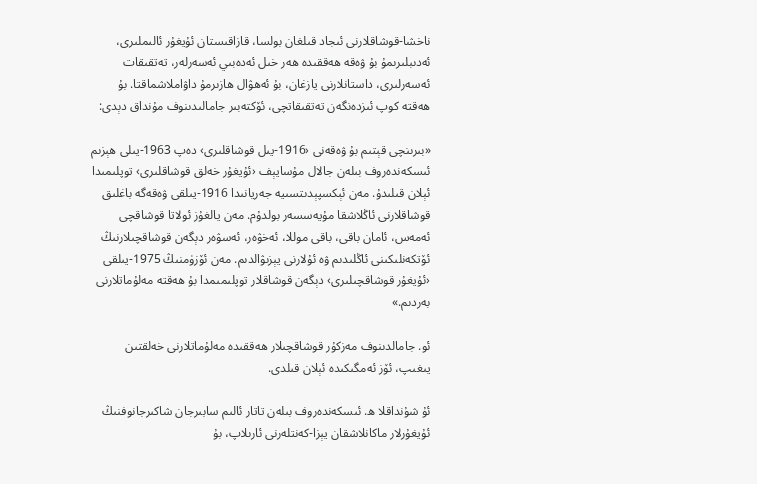ناخشا-قوشاقلارنى ئىجاد قىلغان بولسا، قازاقىستان ئۇيغۇر ئالىملىرى، ئەدىبلىرىمۇ بۇ ۋەقە ھەققىدە ھەر خىل ئەدەبىي ئەسەرلەر، تەتقىقات ئەسەرلىرى، داستانلارنى يازغان، بۇ ئەھۋال ھازىرمۇ داۋاملاشماقتا. بۇ ھەقتە كوپ ئىزدەنگەن تەتقىقاتچى، ئۆكتەبىر جامالىدىنوف مۇنداق دېدى:

«بىرىنچى قېتىم بۇ ۋەقەنى ‹1916-يىل قوشاقلىرى› دەپ 1963-يىلى ھېزىم ئىسكەندەروف بىلەن جالال مۇسايېف ‹ئۇيغۇر خەلق قوشاقلىرى› توپلىمىدا ئېلان قىلىدۇ. مەن ئېكسپېدىتسىيە جەريانىدا 1916-يىلقى ۋەقەگە باغلىق قوشاقلارنى ئاڭلاشقا مۇيەسسەر بولدۇم. مەن يالغۇز ئولاتا قوشاقچى ئەمەس، ئامان باقى، باقى موللا، ئەخۋەر، ئەسۋەر دېگەن قوشاقچىلارنىڭ ئۆتكەنلىكىنى ئاڭلىدىم ۋە ئۇلارنى يېزىۋالدىم. مەن ئۆزۈمنىڭ 1975-يىلقى ‹ئۇيغۇر قوشاقچىلىرى› دېگەن قوشاقلار توپلىمىمدا بۇ ھەقتە مەلۇماتلارنى بەردىم.»

ئو. جامالدىنوف مەزكۇر قوشاقچىلار ھەققىدە مەلۇماتلارنى خەلقتىن يىغىپ، ئۆز ئەمگىكىدە ئېلان قىلدى.

ئۇ شۇنداقلا ھ. ئىسكەندەروف بىلەن تاتار ئالىم سابىرجان شاكىرجانوفنىڭ ئۇيغۇرلار ماكانلاشقان يېزا-كەنتلەرنى ئارىلاپ، بۇ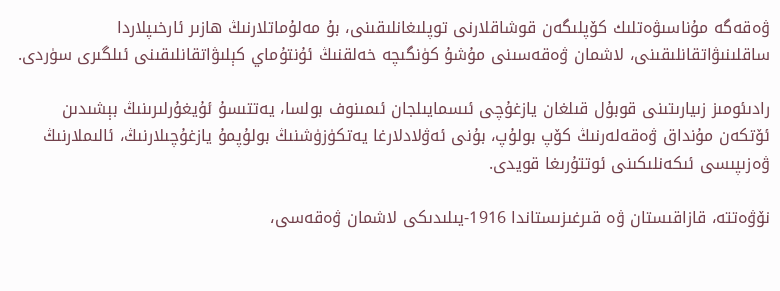ۋەقەگە مۇناسىۋەتلىك كۆپلىگەن قوشاقلارنى توپلىغانلىقىنى، بۇ مەلۇماتلارنىڭ ھازىر ئارخىپلاردا ساقلىنىۋاتقانلىقىنى، لاشمان ۋەقەسىنى مۇشۇ كۈنگىچە خەلقنىڭ ئۇنتۇماي كېلىۋاتقانلىقىنى ئىلگىرى سۈردى.

رادىئومىز زىيارىتىنى قوبۇل قىلغان يازغۇچى ئىسمايىلجان ئىمىنوف بولسا، يەتتىسۇ ئۇيغۇرلىرىنىڭ بېشىدىن ئۆتكەن مۇنداق ۋەقەلەرنىڭ كۆپ بولۇپ، بۇنى ئەۋلادلارغا يەتكۈزۈشنىڭ بولۇپمۇ يازغۇچىلارنىڭ، ئالىملارنىڭ ۋەزىپىسى ئىكەنلىكىنى ئوتتۇرىغا قويدى.

نۆۋەتتە، قازاقىستان ۋە قىرغىزىستاندا 1916-يىلىدىكى لاشمان ۋەقەسى،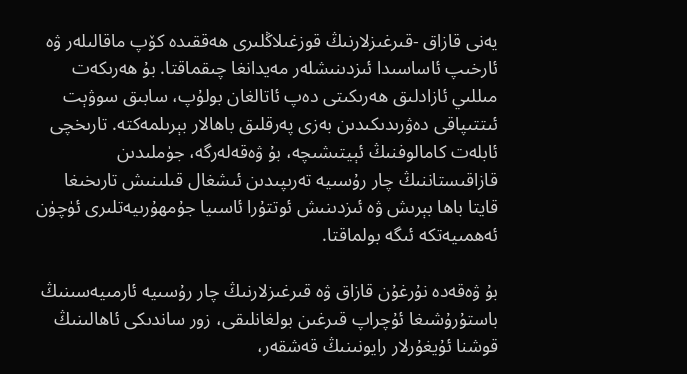يەنى قازاق -قىرغىزلارنىڭ قوزغىلاڭلىرى ھەققىدە كۆپ ماقالىلەر ۋە ئارخىپ ئاساسىدا ئىزدىنىشلەر مەيدانغا چىقماقتا. بۇ ھەرىكەت مىللىي ئازادلىق ھەرىكىتى دەپ ئاتالغان بولۇپ، سابىق سوۋېت ئىتتىپاقى دەۋرىدىكىدىن بەزى پەرقلىق باھالار بېرىلمەكتە. تارىخچى ئابلەت كامالوفنىڭ ئېيتىشىچە، بۇ ۋەقەلەرگە، جۈملىدىن قازاقىستاننىڭ چار رۇسىيە تەرىپىدىن ئىشغال قىلىنىش تارىخىغا قايتا باھا بېرىش ۋە ئىزدىنىش ئوتتۇرا ئاسىيا جۇمھۇرىيەتلىرى ئۈچۈن ئەھمىيەتكە ئىگە بولماقتا.

بۇ ۋەقەدە نۇرغۇن قازاق ۋە قىرغىزلارنىڭ چار رۇسىيە ئارمىيەسىنىڭ باستۇرۇشىغا ئۇچراپ قىرغىن بولغانلىقى، زور ساندىكى ئاھالىنىڭ قوشنا ئۇيغۇرلار رايونىنىڭ قەشقەر،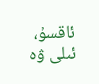ئاقسۇ، ئىلى ۋە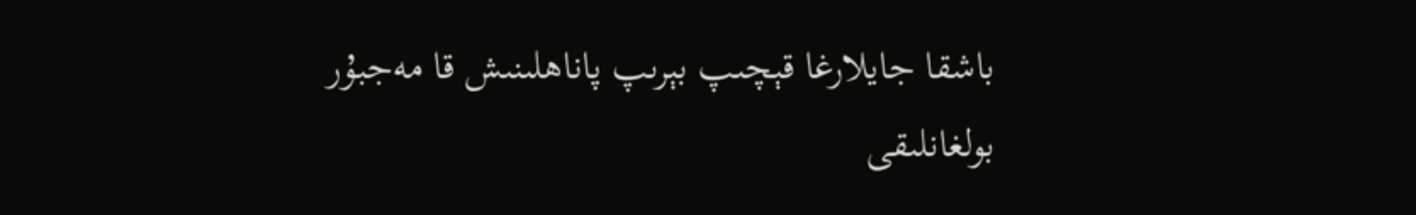باشقا جايلارغا قېچىپ بېرىپ پاناھلىنىش قا مەجبۇر بولغانلىقى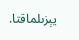يېزىلماقتا.